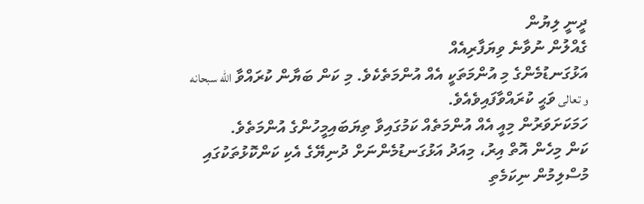ދީނީ ލިޔުން
ގެއްލުން ނުވާނެ ވިޔަފާރިއެއް
އަޅުގަނޑުމެންގެ މި އުންމަތަކީ އެއް އުންމަތެކެވެ. މި ކަން ބަޔާން ކުރައްވާ الله سبحانه و تعالى ވަޙީ ކުރައްވާފައިވެއެވެ.
ހަމަކަށަވަރުން މިއީ އެއް އުންމަތެއް ކަމުގައިވާ ތިޔަބައިމީހުންގެ އުންމަތެވެ.
ކަން މިހެން އޮތް އިރު، މިއަދު އަޅުގަނޑުމެންނަށް ދުނިޔޭގެ އެކި ކަންކޮޅުތަކުގައި މުސްލިމުން ނިކަމެތި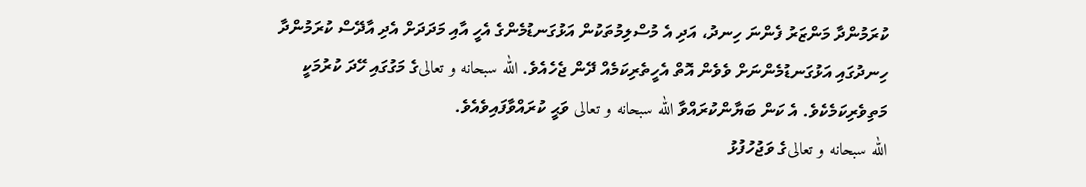ކުރަމުންދާ މަންޒަރު ފެންނަ ހިނދު، އަދި އެ މުސްލިމުތަކުން އަޅުގަނޑުމެންގެ އެހީ އާއި މަދަދަށް އެދި އާދޭސް ކުރަމުންދާ ހިނދުގައި އަޅުގަނޑުމެންނަށް ވެވެން އޮތް އެހީތެރިކަމެއް ދޭން ޖެހެއެވެ. الله سبحانه و تعالىގެ މަގުގައި ހޭދަ ކުރުމަކީ މަތިވެރިކަމެކެވެ. އެ ކަން ބަޔާންކުރައްވާ الله سبحانه و تعالى ވަޙީ ކުރައްވާފައިވެއެވެ.
الله سبحانه و تعالىގެ ވަޖުހުފުޅު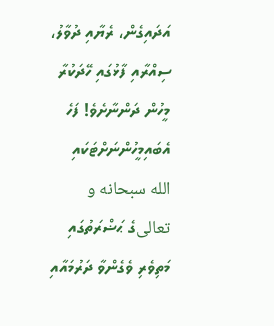އަދައިގެން، ރެޔާއި ދުވާލު، ސިއްރާއި ފާޅުގައި ހޭދަކުރާ މީހުން ދަންނާށެވެ! ފަހެ އެބައިމީހުންނަށްޓަކައި الله سبحانه و تعالىގެ ޙަޟްރަތުގައި މަތިވެރި ވެގެންވާ ދަރުމައާއި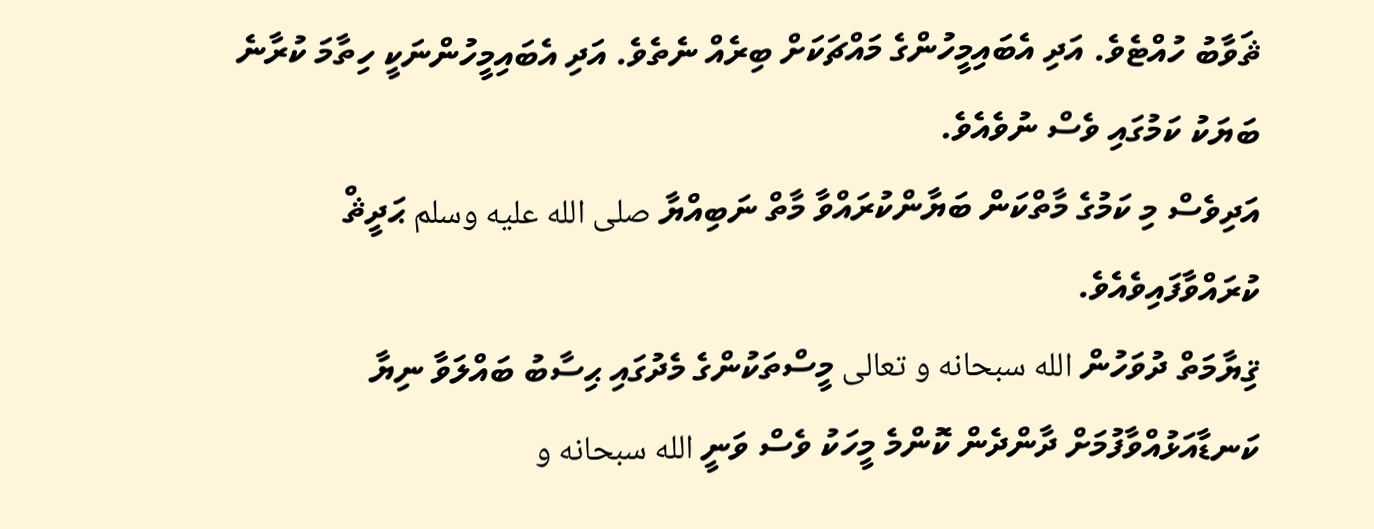ޘަވާބު ހުއްޓެވެ. އަދި އެބައިމީހުންގެ މައްޗަކަށް ބިރެއް ނެތެވެ. އަދި އެބައިމީހުންނަކީ ހިތާމަ ކުރާނެ ބަޔަކު ކަމުގައި ވެސް ނުވެއެވެ.
އަދިވެސް މި ކަމުގެ މާތްކަން ބަޔާންކުރައްވާ މާތް ނަބިއްޔާ صلى الله عليه وسلم ޙަދީޘް ކުރައްވާފައިވެއެވެ.
ޤިޔާމަތް ދުވަހުން الله سبحانه و تعالى މީސްތަކުންގެ މެދުގައި ޙިސާބު ބައްލަވާ ނިޔާ ކަނޑާއަޅުއްވާފުމަށް ދާންދެން ކޮންމެ މީހަކު ވެސް ވަނީ الله سبحانه و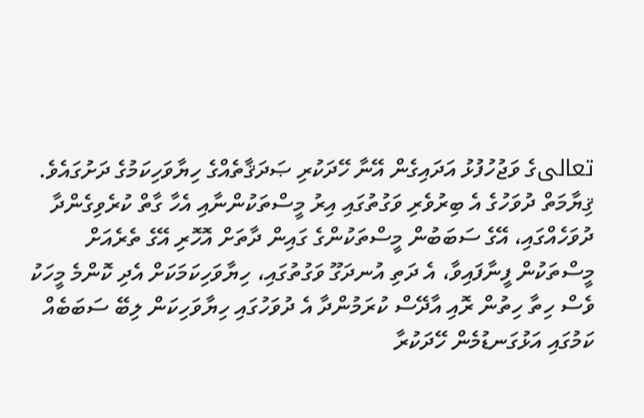تعالىގެ ވަޖުހުފުޅު އަދައިގެން އޭނާ ހޭދަކުރި ޞަދަޤާތެއްގެ ހިޔާވަހިކަމުގެ ދަށުގައެވެ.
ޤިޔާމަތް ދުވަހުގެ އެ ބިރުވެރި ވަގުތުގައި އިރު މީސްތަކުންނާއި އެހާ ގާތް ކުރެވިގެންދާ ދުވަހެއްގައި، އޭގެ ސަބަބުން މީސްތަކުންގެ ގައިން ދާތަށް އޮހޮރި އޭގެ ތެރެއަށް މީސްތަކުން ފީނާފައިވާ، އެ ދަތި އުނދަގޫ ވަގުތުގައި، ހިޔާވަހިކަމަކަށް އެދި ކޮންމެ މީހަކު ވެސް ހިތާ ހިތުން ރޮއި އާދޭސް ކުރަމުންދާ އެ ދުވަހުގައި ހިޔާވަހިކަން ލިބޭ ސަބަބެއް ކަމުގައި އަޅުގަނޑުމެން ހޭދަކުރާ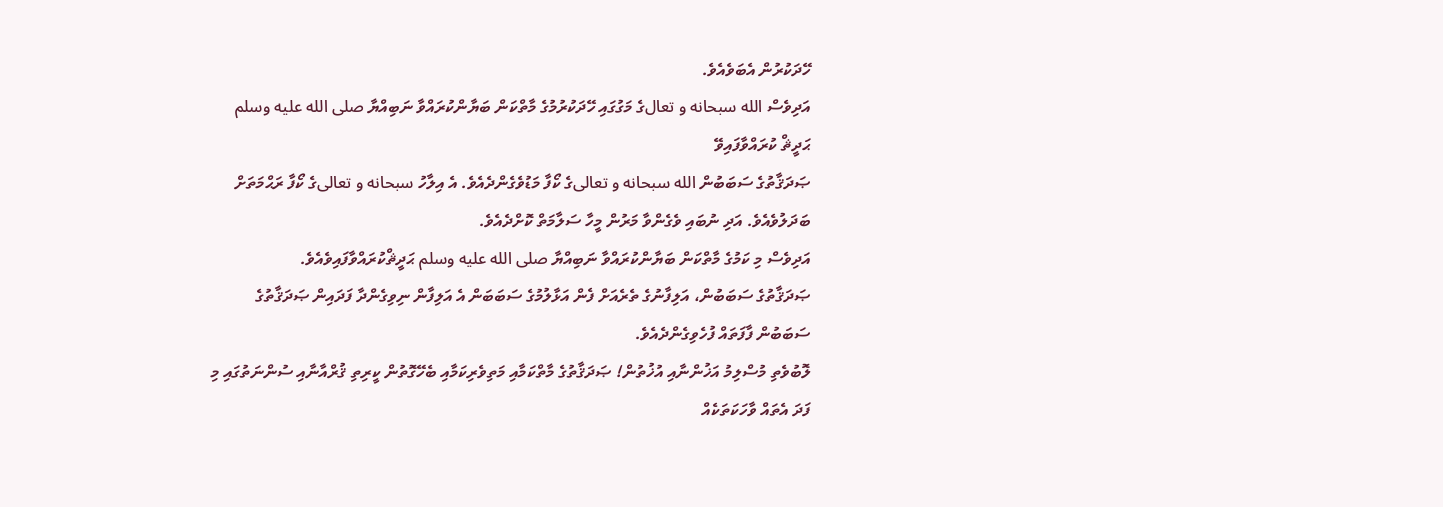ހޭދަކުރުން އެބަވެއެވެ.
އަދިވެސް الله سبحانه و تعالގެ މަގުގައި ހޭދަކުރުމުގެ މާތްކަން ބަޔާންކުރައްވާ ނަބިއްޔާ صلى الله عليه وسلم ޙަދީޘް ކުރައްވާފައިވޭ
ޞަދަޤާތުގެ ސަބަބުން الله سبحانه و تعالىގެ ކޯފާ މަޑުވެގެންދެއެވެ. އެ އިލާހު سبحانه و تعالىގެ ކޯފާ ރަޙްމަތަށް ބަދަލުވެއެވެ. އަދި ނުބައި ވެގެންވާ މަރުން މީހާ ސަލާމަތް ކޮށްދެއެވެ.
އަދިވެސް މި ކަމުގެ މާތްކަން ބަޔާންކުރައްވާ ނަބިއްޔާ صلى الله عليه وسلم ޙަދީޘްކުރައްވާފައިވެއެވެ.
ޞަދަޤާތުގެ ސަބަބުން، އަލިފާނުގެ ތެރެއަށް ފެން އަޅާލުމުގެ ސަބަބަން އެ އަލިފާން ނިވިގެންދާ ފަދައިން ޞަދަޤާތުގެ ސަބަބުން ފާފަތައް ފުހެވިގެންދެއެވެ.
ލޮބުވެތި މުސްލިމު އަޚުންނާއި އުޚުތުން! ޞަދަޤާތުގެ މާތްކަމާއި މަތިވެރިކަމާއި ބެހޭގޮތުން ކީރިތި ޤުރްއާނާއި ސުންނަތުގައި މި ފަދަ އެތައް ވާހަކަތަކެއް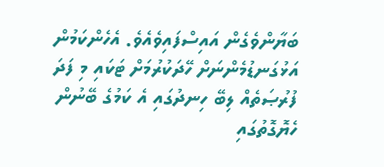ބަޔާންވެގެން އައިސްފައިވެއެވެ. އެހެންކަމުން އަޅުގަނޑުމެންނަށް ހޭދަކުރުމަށް ޓަކައި މި ފަދަ ފުރުޞަތެއް ލިބޭ ހިނދުގައި އެ ކަމުގެ ބޭނުން ހެޔޮގޮތުގައި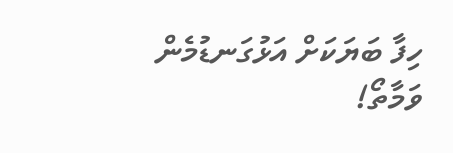ހިފާ ބަޔަކަށް އަޅުގަނޑުމެން ވަމާތޯ!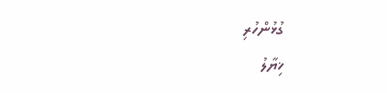ގުޅުންހުރި
ޚިޔާލު